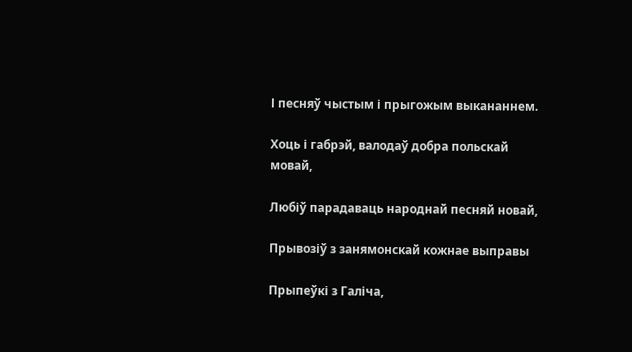І песняў чыстым і прыгожым выкананнем.

Хоць і габрэй, валодаў добра польскай мовай,

Любіў парадаваць народнай песняй новай,

Прывозіў з занямонскай кожнае выправы

Прыпеўкі з Галіча,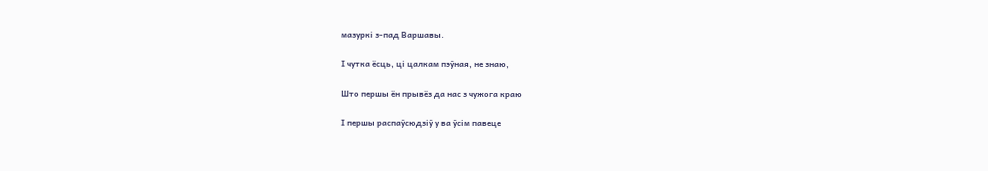мазуркі з-пад Варшавы.

І чутка ёсць, ці цалкам пэўная, не знаю,

Што першы ён прывёз да нас з чужога краю

І першы распаўсюдзіў у ва ўсім павеце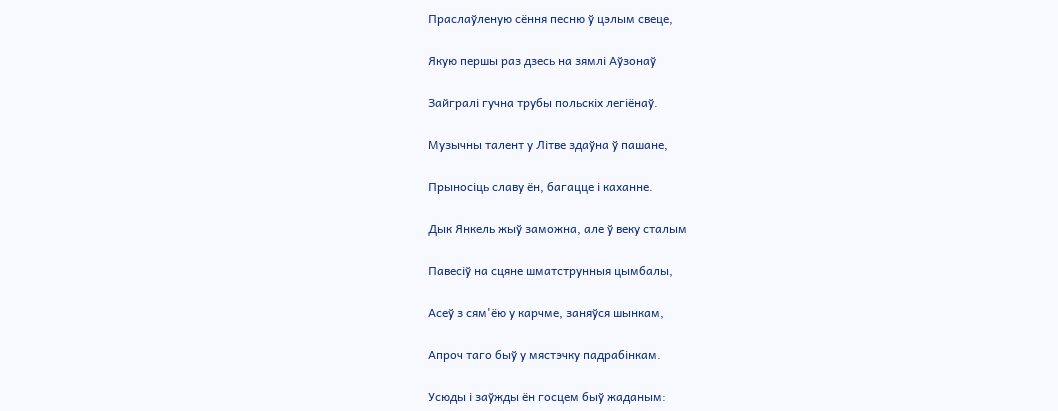Праслаўленую сёння песню ў цэлым свеце,

Якую першы раз дзесь на зямлі Аўзонаў

Зайгралі гучна трубы польскіх легіёнаў.

Музычны талент у Літве здаўна ў пашане,

Прыносіць славу ён, багацце і каханне.

Дык Янкель жыў заможна, але ў веку сталым

Павесіў на сцяне шматструнныя цымбалы,

Асеў з сям'ёю у карчме, заняўся шынкам,

Апроч таго быў у мястэчку падрабінкам.

Усюды і заўжды ён госцем быў жаданым: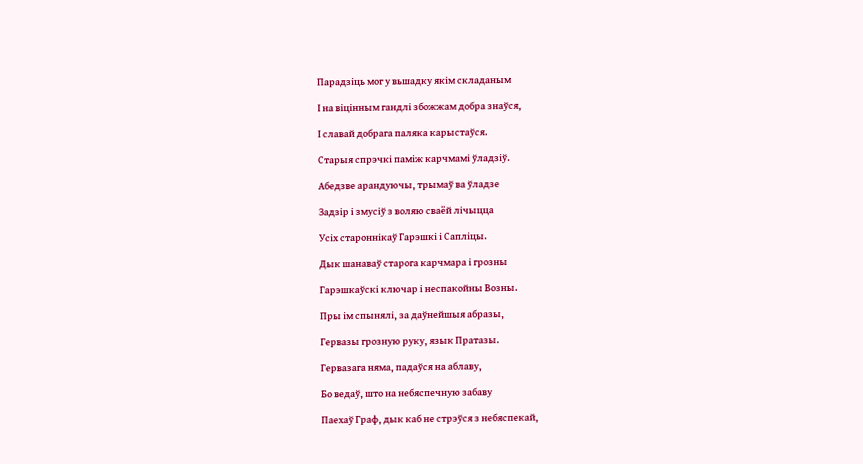Парадзіць мог у вьшадку якім складаным

І на віцінным гандлі збожжам добра знаўся,

І славай добрага паляка карыстаўся.

Старыя спрэчкі паміж карчмамі ўладзіў.

Абедзве арандуючы, трымаў ва ўладзе

Задзір і змусіў з воляю сваёй лічыцца

Усіх староннікаў Гарэшкі і Сапліцы.

Дык шанаваў старога карчмара і грозны

Гарэшкаўскі ключар і неспакойны Возны.

Пры ім спынялі, за даўнейшыя абразы,

Гервазы грозную руку, язык Пратазы.

Гервазага няма, падаўся на аблаву,

Бо ведаў, што на небяспечную забаву

Паехаў Граф, дык каб не стрэўся з небяспекай,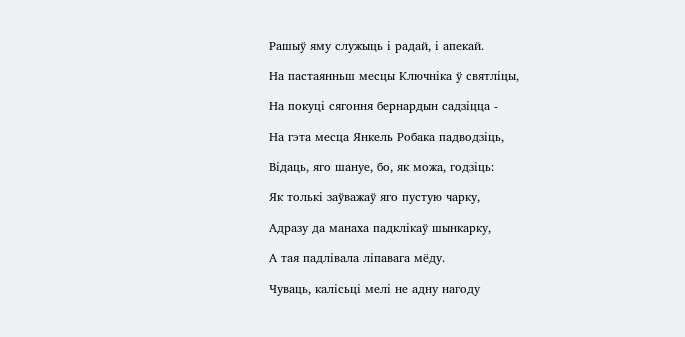Рашыў яму служыць і радай, і апекай.

На пастаянньш месцы Ключніка ў святліцы,

На покуці сягоння бернардын садзіцца -

На гэта месца Янкель Робака падводзіць,

Відаць, яго шануе, бо, як можа, годзіць:

Як толькі заўважаў яго пустую чарку,

Адразу да манаха падклікаў шынкарку,

А тая падлівала ліпавага мёду.

Чуваць, калісьці мелі не адну нагоду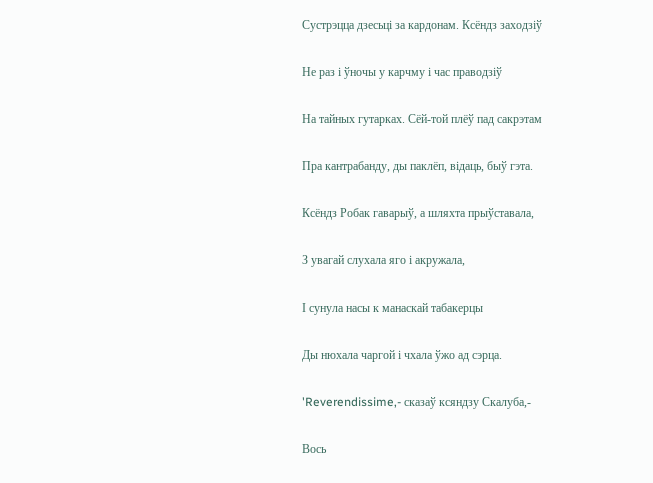Сустрэцца дзесьці за кардонам. Ксёндз заходзіў

Не раз і ўночы у карчму і час праводзіў

На тайных гутарках. Сёй-той плёў пад сакрэтам

Пра кантрабанду, ды паклёп, відаць, быў гэта.

Ксёндз Робак гаварыў, а шляхта прыўставала,

З увагай слухала яго і акружала,

І сунула насы к манаскай табакерцы

Ды нюхала чаргой і чхала ўжо ад сэрца.

'Reverendissime,- сказаў ксяндзу Скалуба,-

Вось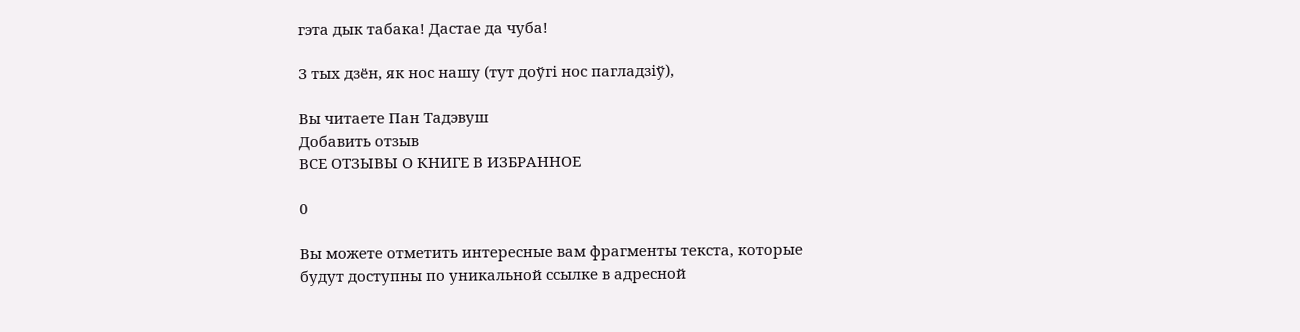гэта дык табака! Дастае да чуба!

З тых дзён, як нос нашу (тут доўгі нос пагладзіў),

Вы читаете Пан Тадэвуш
Добавить отзыв
ВСЕ ОТЗЫВЫ О КНИГЕ В ИЗБРАННОЕ

0

Вы можете отметить интересные вам фрагменты текста, которые будут доступны по уникальной ссылке в адресной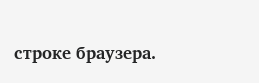строке браузера.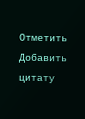Отметить Добавить цитату